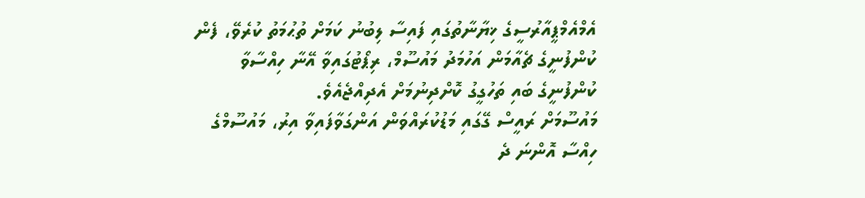އެމްއެމްޕީއާރުސީގެ ޚިޔާނާތުގައި ފައިސާ ލިބުނު ކަމަށް ތުޙުމަތު ކުރެވޭ، ފެން ކުންފުނީގެ ޗެއާމަން އަހުމަދު މައުސޫމް، ރިޕޯޓުގައިވާ އޭނާ ހިއްސާވާ ކުންފުނީގެ ބައި ތަހުގީގު ކޮށްދިނުމަށް އެދިއްޖެއެވެ.
މައުސޫމަށް ރައީސް ގޭގައި މަޑުކުރައްވަން އަންގަވާފައިވާ އިރު، މައުސޫމްގެ ހިއްސާ އޮންނަ ދެ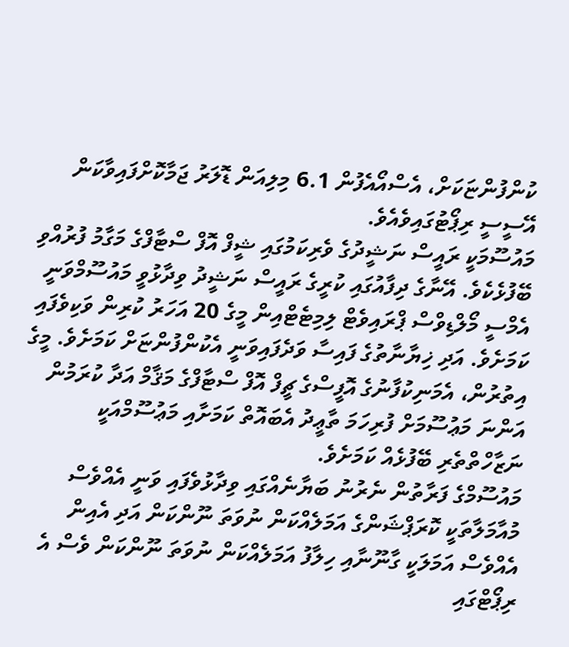ކުންފުންޏަކަށް، އެސްއޯއެފުން 6.1 މިލިއަން ޑޮލަރު ޖަމާކޮށްފައިވާކަން އޭސީސީ ރިޕޯޓުގައިވެއެވެ.
މައުސޫމަކީ ރައީސް ނަޝީދުގެ ވެރިކަމުގައި ޝީފް އޮފް ސްޓާފްގެ މަގާމު ފުރުއްވި ބޭފުޅެކެވެ. އޭނާގެ ދިފާއުގައި ކުރީގެ ރައީސް ނަޝީދު ވިދާޅުވީ މައުސޫމްވަނީ އެމްސީ މޯލްޑިވްސް ޕްރައިވެޓް ލިމިޓެޓްއިން މީގެ 20 އަހަރު ކުރިން ވަކިވެފައި ކަމަށެވެ. އަދި ޚިޔާނާތުގެ ފައިސާ ވަދެފައިވަނީ އެކުންފުންޏަށް ކަމަށެވެ. މީގެ އިތުރުން، އެމަނިކުފާނުގެ އޮފީސްގެ ޗީފް އޮފް ސްޓާފްގެ މަޤާމް އަދާ ކުރަމުން އަންނަ މަޢުސޫމަށް ފުރިހަމަ ތާޢީދު އެބައޮތް ކަމަށާއި މަޢުސޫމްއަކީ ނަޒާހްތްތެރި ބޭފުޅެއް ކަމަށެވެ.
މައުސޫމްގެ ފަރާތުން ނެރުނު ބަޔާނެއްގައި ވިދާޅުވެފައި ވަނީ އެއްވެސް މުއާމަލާތަކީ ކޮރަޕްޝަންގެ އަމަލެއްކަން ނުވަތަ ނޫންކަން އަދި އެއިން އެއްވެސް އަމަލަކީ ގާނޫނާއި ހިލާފު އަމަލެއްކަން ނުވަތަ ނޫންކަން ވެސް އެ ރިޕޯޓްގައި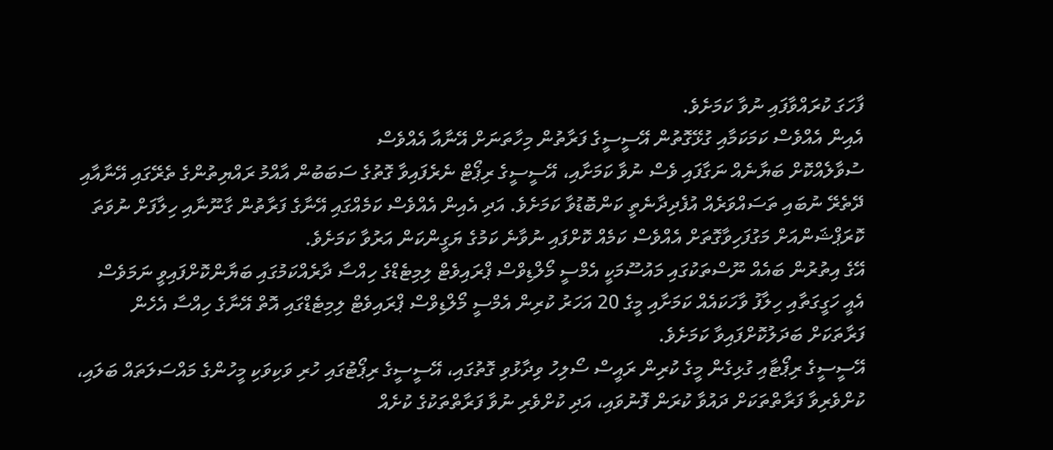ފާހަގަ ކުރައްވާފައި ނުވާ ކަމަށެވެ.
އެއިން އެއްވެސް ކަމަކަމާއި ގުޅޭގޮތުން އޭސީސީގެ ފަރާތުން މިހާތަނަށް އޭނާއާ އެއްވެސް
ސުވާލެއްކޮށް ބަޔާނެއް ނަގާފައި ވެސް ނުވާ ކަމަށާއި، އޭސީސީގެ ރިޕޯޓް ނެރެފައިވާ ގޮތުގެ ސަބަބުން އާއްމު ރައްޔިތުންގެ ތެރޭގައި އޭނާއާއި ދޭތެރޭ ނުބައި ތަސައްވަރެއް އުފެދިދާނެތީ ކަންބޮޑުވާ ކަމަށެވެ. އަދި އެއިން އެއްވެސް ކަމެއްގައި އޭނާގެ ފަރާތުން ގާނޫނާއި ހިލާފަށް ނުވަތަ ކޮރަޕްޝަންއަށް މަގުފަހިވާގޮތަށް އެއްވެސް ކަމެއް ކޮށްފައި ނުވާނެ ކަމުގެ ޔަގީންކަން އަރުވާ ކަމަށެވެ.
އޭގެ އިތުރުން ބައެއް ނޫސްތަކުގައި މައުސޫމަކީ އެމްސީ މޯލްޑިވްސް ޕްރައިވެޓް ލިމިޓެޑްގެ ހިއްސާ ދާރެއްކަމުގައި ބަޔާންކޮށްފައިވީ ނަމަވެސް އެއީ ހަގީގަތާއި ހިލާފު ވާހަކައެއް ކަމަށާއި މީގެ 20 އަހަރު ކުރިން އެމްސީ މޯލްޑިވްސް ޕްރައިވެޓް ލިމިޓެޑްގައި އޮތް އޭނާގެ ހިއްސާ އެހެން ފަރާތަކަށް ބަދަލުކޮށްފައިވާ ކަމަށެވެ.
އޭސީސީގެ ރިޕޯޓާއި ގުޅިގެން މީގެ ކުރިން ރައީސް ސޯލިހު ވިދާޅުވި ގޮތުގައި، އޭސީސީގެ ރިޕޯޓުގައި ހުރި ވަކިވަކި މީހުންގެ މައްސަލަތައް ބަލައި، ކުށްވެރިވާ ފަރާތްތަކަށް ދައުވާ ކުރަން ފޮނުވައި، އަދި ކުށްވެރި ނުވާ ފަރާތްތަކުގެ ކުށެއް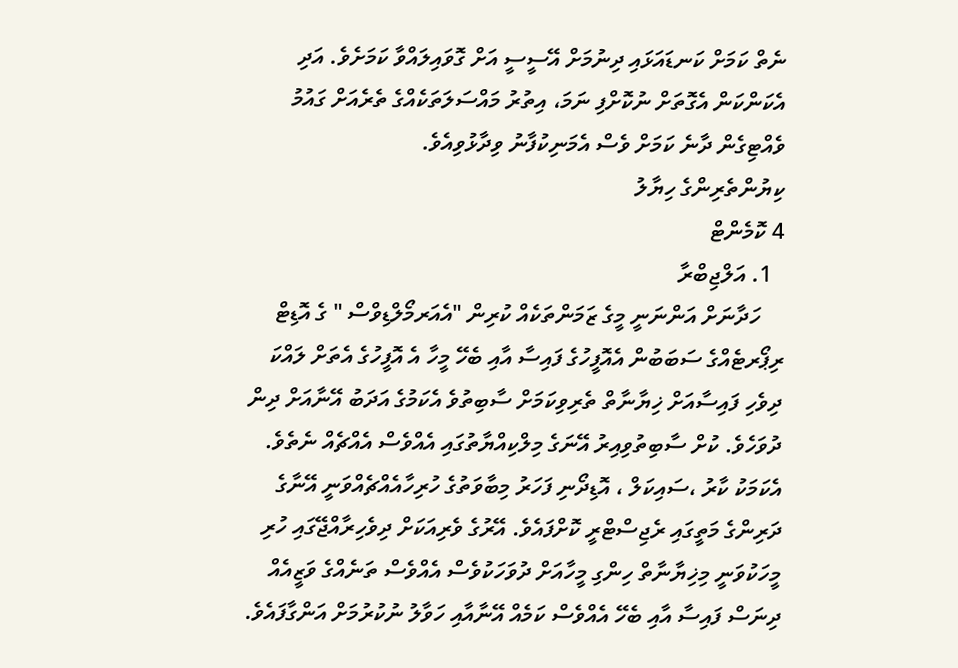ނެތް ކަމަށް ކަނޑައަޅައި ދިނުމަށް އޭސީސީ އަށް ގޮވައިލައްވާ ކަމަށެވެ. އަދި އެކަންކަން އެގޮތަށް ނުކޮށްފި ނަމަ، އިތުރު މައްސަލަތަކެއްގެ ތެރެއަށް ގައުމު ވެއްޓިގެން ދާނެ ކަމަށް ވެސް އެމަނިކުފާނު ވިދާޅުވިއެވެ.
ކިޔުންތެރިންގެ ހިޔާލު
4 ކޮމެންޓް
  1. އަލްޖިބްރާ
    ހަދާނަށް އަންނަނީ މީގެ ޒަމަންތަކެއް ކުރިން "އެއަރމޯލްޑިވްސް " ގެ އޮޑިޓް ރިޕޯރޓެއްގެ ސަބަބުން އެއޮފީހުގެ ފައިސާ އާއި ބެހޭ މީހާ އެ އޮފީހުގެ އެތަށް ލައްކަ ދިވެހި ފައިސާއަށް ޚިޔާނާތް ތެރިވިކަމަށް ސާބިތުވެ އެކަމުގެ އަދަބު އޭނާއަށް ދިން ދުވަހެވެ. ކުށް ސާބިތުވިއިރު އޭނަގެ މިލްކިއްޔާތުގައި އެއްވެސް އެއްޗެއް ނެތެވެ. އެކަމަކު ކާރު ،ސައިކަލް ، އޮޑިދޯނި ފަހަރު މިބާވަތުގެ ހުރިހާއެއްޗެއްވަނީ އޭނާގެ ދަރިންގެ މަތީގައި ރެޖިސްޓްރީ ކޮށްފައެވެ. އޭރުގެ ވެރިއަކަށް ދިވެހިރާއްޖޭގައި ހުރި މީހަކުވަނީ މިޚިޔާނާތް ހިންގި މީހާއަށް ދުވަހަކުވެސް އެއްވެސް ތަނެއްގެ ވަޒީއެއް ދިނަސް ފައިސާ އާއި ބެހޭ އެއްވެސް ކަމެއް އޭނާއާއި ހަވާލު ނުކުރުމަށް އަންގާފައެވެ.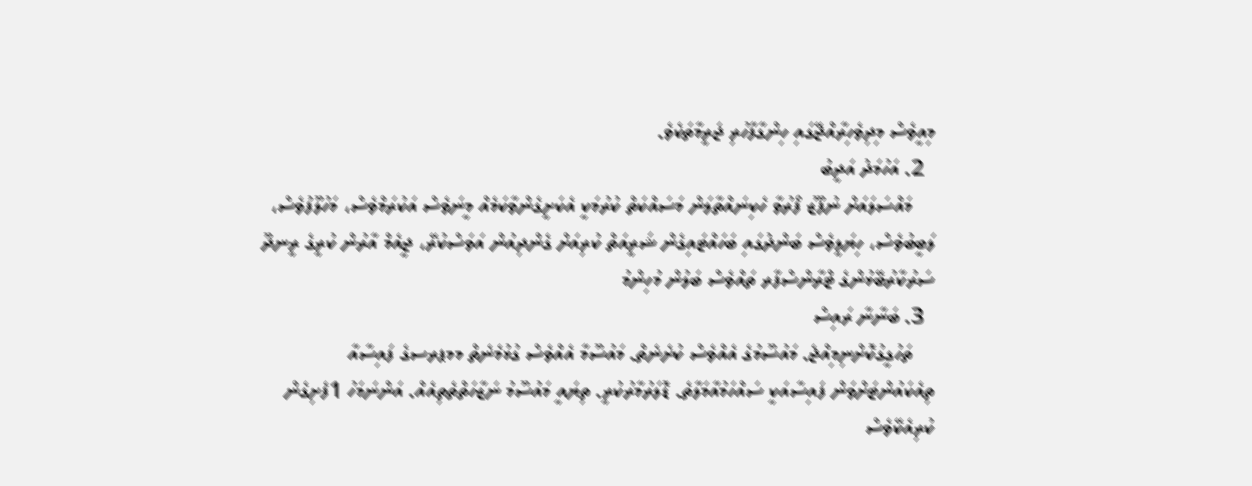މިއީވެސް މިދިވެހިރާއްޖޭގައި ހިންގާފާހުރި ޖަރީމާތަކެވެ.
  2. އަހުމަދު އަދީބު
    މައްސަލައަށް ނުފޫޒު ފޯރުވާ ހެކިނައްތާލަން މަސައްކަތް ކުރުމަކީ އެކަށީގެންވާކަމެއް މީނަވެސް އަކުރަމްވެސް، މަހުލޫފުވެސް، ލަބީބުވެސް، ހިޔަލީވެސް ބަންދުގައި ބަހައްޓައިގެން ޝަރީއަތް ކުރިއަށް ގެންދިއުން އަވަސްކުރޭ، ޖީއެމް އާރުން ކުރީގެ ރީނދޫ ސަރުކާރުބޭޅުންގެ ޓްރާންސްފާރ ތައްވެސް ބަލުން މުހިންމު
  3. ބަނާނާ ރައިސް
    ތަހުގީގުކޮށްނިމިއްޖެ. މައުސޫމުގެ އެއްވެސް ކުށެނެތް. މައުސޫމާ އެއްވެސް ގުޅުމެނެތް މމޕރސގެ ފައިސާއާ ތިއެކައުންޓަށްވަން ފައިސާއަކީ ސައްހަމުއާމަލާތެ. ޑޮލަރުމާރުކުރީ. ތިޔައީ މައުސޫމު ނަޒާހަތްތެތިއެއް. އަންނަމަހު 1ފެށިގެން ކުރިއެކޭވެސް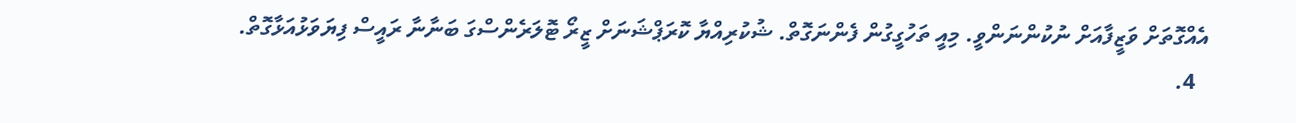އެއްގޮތަށް ވަޒީފާއަށް ނުކުންނަންވީ. މިއީ ތަހުގީގުން ފެންނަގޮތް. ޝުކުރިއްޔާ ކޮރަޕްޝަނަށް ޒީރޯ ޓޮލަރެންސްގަ ބަނާނާ ރައީސް ފިޔަވަޅުއަޅާގޮތް.
  4.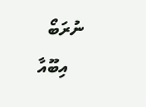ނުރަބޯ
    އިބޫއާ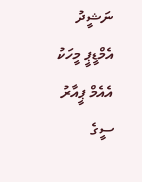ނަޝީދު އެމްޑީޕީ މީހަކު އެއެމް ޕީއާރު ސީގެ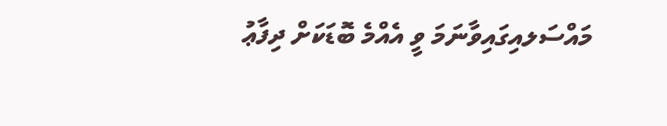މައްސަލއިގައިވާނަމަ ވީ އެއްމެ ބޮޑަކަށް ދިފާޢު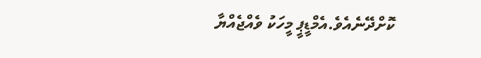ކޮށްދޭނެއެވެ.އެމްޑީޕީ މީހަކު ވެއްޖެއްޔާ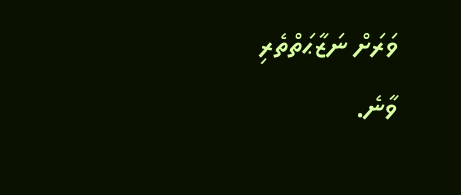ވަރަށް ނަޒާޙަތްތެރި ވާނެ.